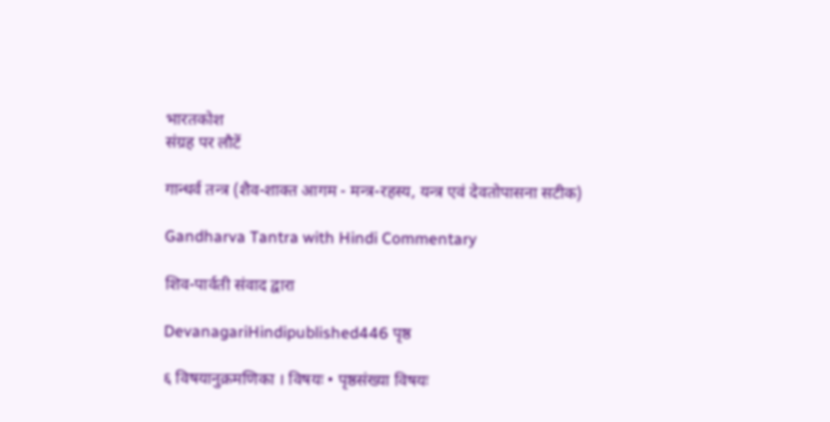भारतकोश
संग्रह पर लौटें

गान्धर्व तन्त्र (शैव-शाक्त आगम - मन्त्र-रहस्य, यन्त्र एवं देवतोपासना सटीक)

Gandharva Tantra with Hindi Commentary

शिव-पार्वती संवाद द्वारा

DevanagariHindipublished446 पृष्ठ

६ विषयानुक्रमणिका । विषयः • पृष्ठसंख्या विषयः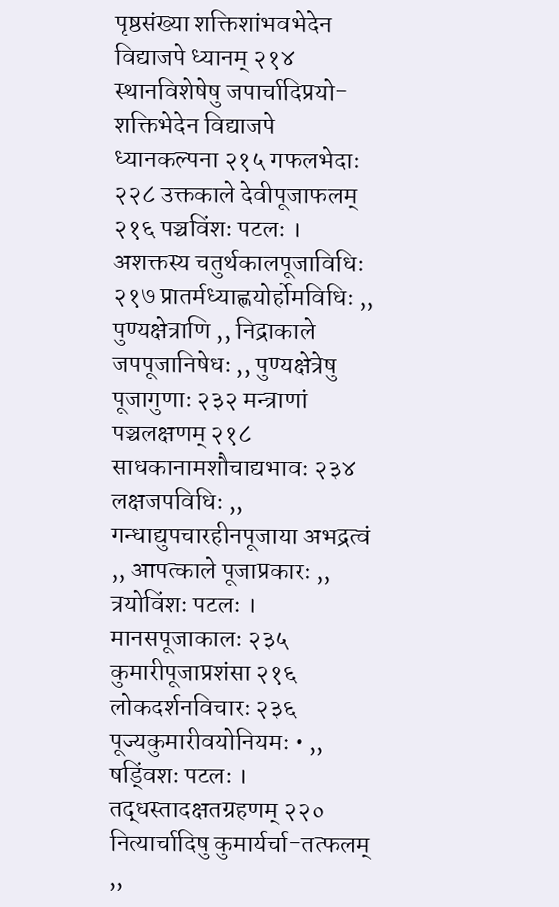पृष्ठसंख्या शक्तिशांभवभेदेन विद्याजपे ध्यानम् २१४ स्थानविशेषेषु जपार्चादिप्रयो- शक्तिभेदेन विद्याजपे ध्यानकल्पना २१५ गफलभेदाः २२८ उक्तकाले देवीपूजाफलम् २१६ पञ्चविंशः पटलः । अशक्तस्य चतुर्थकालपूजाविधिः २१७ प्रातर्मध्याह्णयोर्होमविधिः ,, पुण्यक्षेत्राणि ,, निद्राकाले जपपूजानिषेधः ,, पुण्यक्षेत्रेषु पूजागुणाः २३२ मन्त्राणां पञ्चलक्षणम् २१८ साधकानामशौचाद्यभावः २३४ लक्षजपविधिः ,, गन्धाद्युपचारहीनपूजाया अभद्रत्वं ,, आपत्काले पूजाप्रकारः ,, त्रयोविंशः पटलः । मानसपूजाकालः २३५ कुमारीपूजाप्रशंसा २१६ लोकदर्शनविचारः २३६ पूज्यकुमारीवयोनियमः • ,, षड्विंशः पटलः । तद्धस्तादक्षतग्रहणम् २२० नित्यार्चादिषु कुमार्यर्चा-तत्फलम् ,,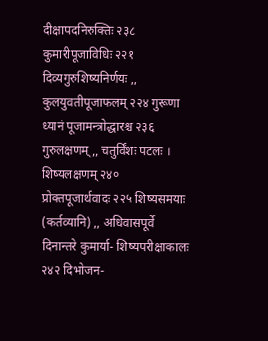दीक्षापदनिरुक्तिः २३८ कुमारीपूजाविधिः २२१ दिव्यगुरुशिष्यनिर्णयः ,, कुलयुवतीपूजाफलम् २२४ गुरूणा ध्यानं पूजामन्त्रोद्धारश्च २३६ गुरुलक्षणम् ,, चतुर्विंशः पटलः । शिष्यलक्षणम् २४० प्रोक्तपूजार्थवादः २२५ शिष्यसमयाः (कर्तव्यानि) ,, अधिवासपूर्वे दिनान्तरे कुमार्या- शिष्यपरीक्षाकालः २४२ दिभोजन-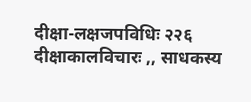दीक्षा-लक्षजपविधिः २२६ दीक्षाकालविचारः ,, साधकस्य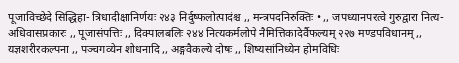पूजाविच्छेदे सिद्धिहा- त्रिधादीक्षानिर्णयः २४३ निर्दुष्फलोत्पादंश्च ,, मन्त्रपदनिरुक्तिः • ,, जपध्यानपरत्वे गुरुद्वारा नित्य- अधिवासप्रकारः ,, पूजासंपत्तिः ,, दिक्पालबलिः २४४ नित्यकर्मलोपे नैमित्तिकादेर्वैफल्यम् २२७ मण्डपविधानम् ,, यज्ञशरीरकल्पना ,, पञ्चगव्येन शोधनादि ,, अङ्गवैकल्ये दोषः ,, शिष्यसांनिध्येन होमविधिः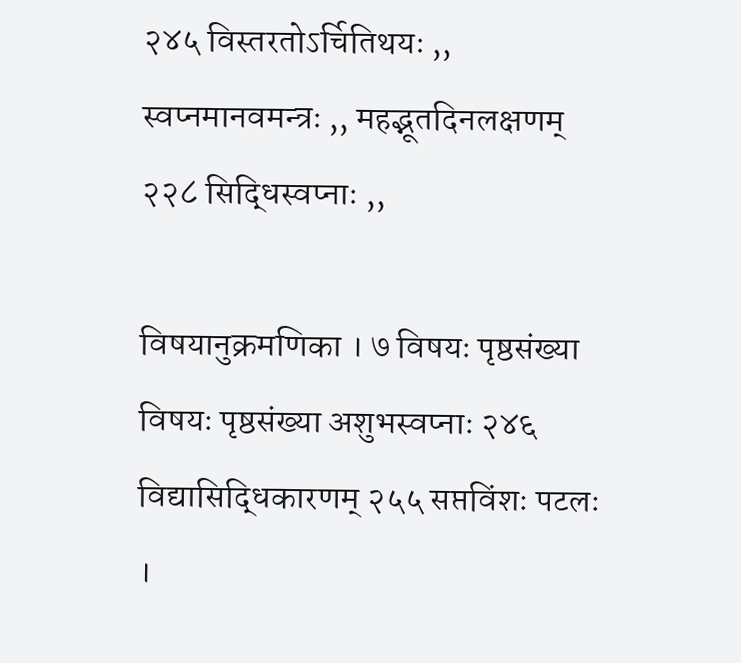२४५ विस्तरतोऽर्चितिथयः ,, स्वप्नमानवमन्त्रः ,, महद्भूतदिनलक्षणम् २२८ सिद्धिस्वप्नाः ,,

विषयानुक्रमणिका । ७ विषयः पृष्ठसंख्या विषयः पृष्ठसंख्या अशुभस्वप्नाः २४६ विद्यासिद्धिकारणम् २५५ सप्तविंशः पटलः ।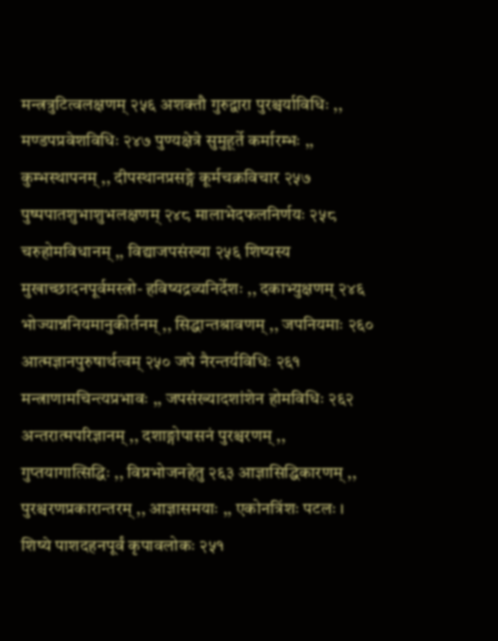मन्त्रत्रुटित्वलक्षणम् २५६ अशक्तौ गुरुद्वारा पुरश्चर्याविधिः ,, मण्डपप्रवेशविधिः २४७ पुण्यक्षेत्रे सुमुहूर्ते कर्मारम्भः ,, कुम्भस्थापनम् ,, दीपस्थानप्रसङ्गे कूर्मचक्रविचार २५७ पुष्पपातशुभाशुभलक्षणम् २४८ मालाभेदफलनिर्णयः २५८ चरुहोमविधानम् ,, विद्याजपसंख्या २५६ शिष्यस्य मुखाच्छादनपूर्वमस्त्रो- हविष्यद्रव्यनिर्देशः ,, दकाभ्युक्षणम् २४६ भोज्यान्ननियमानुकीर्तनम् ,, सिद्धान्तश्रावणम् ,, जपनियमाः २६० आत्मज्ञानपुरुषार्थत्वम् २५० जपे नैरन्तर्यविधिः २६१ मन्त्राणामचिन्त्यप्रभावः ,, जपसंख्यादशांशेन होमविधिः २६२ अन्तरात्मपरिज्ञानम् ,, दशाङ्गोपासनं पुरश्चरणम् ,, गुप्तयागात्सिद्धिः ,, विप्रभोजनहेतु २६३ आज्ञासिद्धिकारणम् ,, पुरश्चरणप्रकारान्तरम् ,, आज्ञासमयाः ,, एकोनत्रिंशः पटलः । शिष्ये पाशदहनपूर्वं कृपावलोकः २५१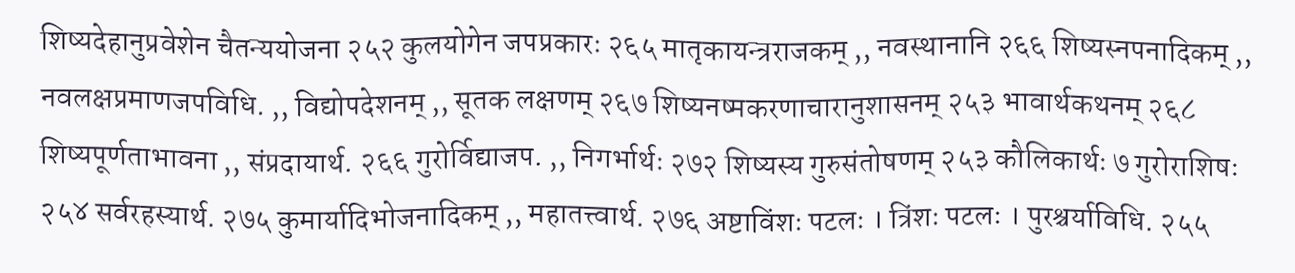शिष्यदेहानुप्रवेशेन चैतन्ययोजना २५२ कुलयोगेन जपप्रकारः २६५ मातृकायन्त्रराजकम् ,, नवस्थानानि २६६ शिष्यस्नपनादिकम् ,, नवलक्षप्रमाणजपविधि. ,, विद्योपदेशनम् ,, सूतक लक्षणम् २६७ शिष्यनष्मकरणाचारानुशासनम् २५३ भावार्थकथनम् २६८ शिष्यपूर्णताभावना ,, संप्रदायार्थ. २६६ गुरोर्विद्याजप. ,, निगर्भार्थः २७२ शिष्यस्य गुरुसंतोषणम् २५३ कौलिकार्थः ७ गुरोराशिषः २५४ सर्वरहस्यार्थ. २७५ कुमार्यादिभोजनादिकम् ,, महातत्त्वार्थ. २७६ अष्टाविंशः पटलः । त्रिंशः पटलः । पुरश्चर्याविधि. २५५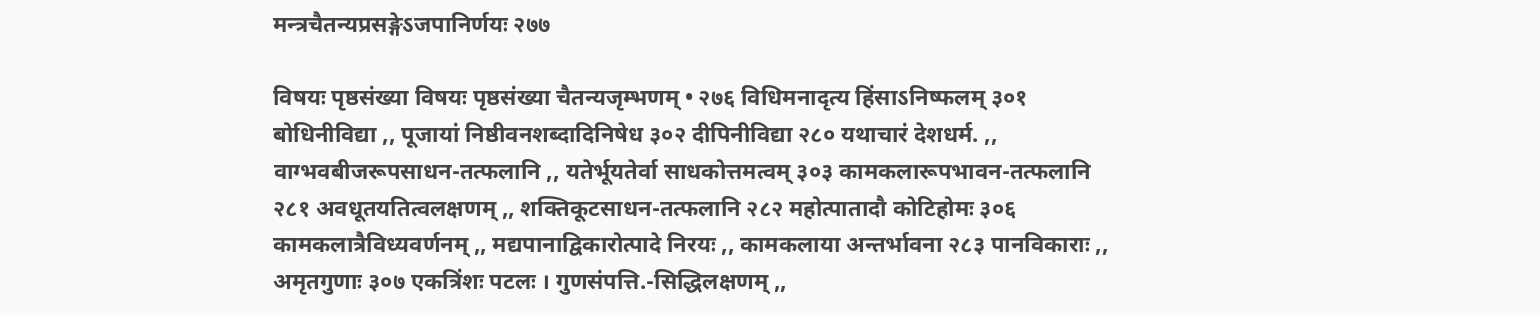मन्त्रचैतन्यप्रसङ्गेऽजपानिर्णयः २७७

विषयः पृष्ठसंख्या विषयः पृष्ठसंख्या चैतन्यजृम्भणम् • २७६ विधिमनादृत्य हिंसाऽनिष्फलम् ३०१ बोधिनीविद्या ,, पूजायां निष्ठीवनशब्दादिनिषेध ३०२ दीपिनीविद्या २८० यथाचारं देशधर्म. ,, वाग्भवबीजरूपसाधन-तत्फलानि ,, यतेर्भूयतेर्वा साधकोत्तमत्वम् ३०३ कामकलारूपभावन-तत्फलानि २८१ अवधूतयतित्वलक्षणम् ,, शक्तिकूटसाधन-तत्फलानि २८२ महोत्पातादौ कोटिहोमः ३०६ कामकलात्रैविध्यवर्णनम् ,, मद्यपानाद्विकारोत्पादे निरयः ,, कामकलाया अन्तर्भावना २८३ पानविकाराः ,, अमृतगुणाः ३०७ एकत्रिंशः पटलः । गुणसंपत्ति.-सिद्धिलक्षणम् ,,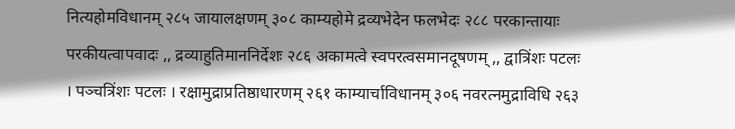नित्यहोमविधानम् २८५ जायालक्षणम् ३०८ काम्यहोमे द्रव्यभेदेन फलभेदः २८८ परकान्तायाः परकीयत्वापवादः ,, द्रव्याहुतिमाननिर्देशः २८६ अकामत्वे स्वपरत्वसमानदूषणम् ,, द्वात्रिंशः पटलः । पञ्चत्रिंशः पटलः । रक्षामुद्राप्रतिष्ठाधारणम् २६१ काम्यार्चाविधानम् ३०६ नवरत्नमुद्राविधि २६३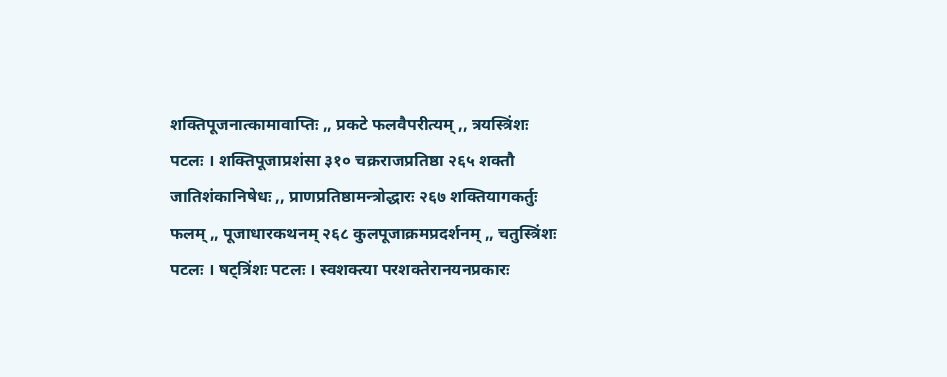शक्तिपूजनात्कामावाप्तिः ,, प्रकटे फलवैपरीत्यम् ,, त्रयस्त्रिंशः पटलः । शक्तिपूजाप्रशंसा ३१० चक्रराजप्रतिष्ठा २६५ शक्तौ जातिशंकानिषेधः ,, प्राणप्रतिष्ठामन्त्रोद्धारः २६७ शक्तियागकर्तुः फलम् ,, पूजाधारकथनम् २६८ कुलपूजाक्रमप्रदर्शनम् ,, चतुस्त्रिंशः पटलः । षट्त्रिंशः पटलः । स्वशक्त्या परशक्तेरानयनप्रकारः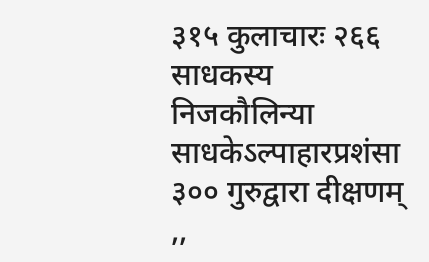३१५ कुलाचारः २६६ साधकस्य निजकौलिन्या साधकेऽल्पाहारप्रशंसा ३०० गुरुद्वारा दीक्षणम् ,,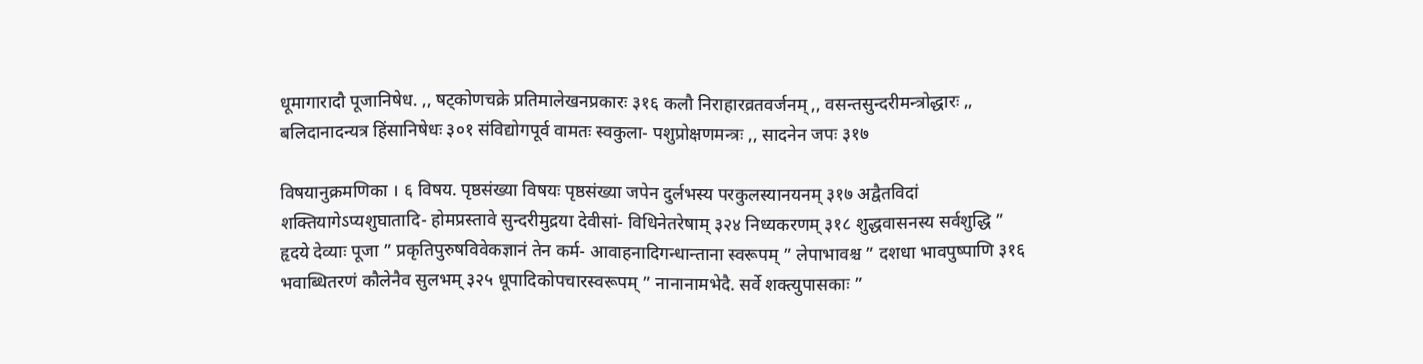धूमागारादौ पूजानिषेध. ,, षट्कोणचक्रे प्रतिमालेखनप्रकारः ३१६ कलौ निराहारव्रतवर्जनम् ,, वसन्तसुन्दरीमन्त्रोद्धारः ,, बलिदानादन्यत्र हिंसानिषेधः ३०१ संविद्योगपूर्व वामतः स्वकुला- पशुप्रोक्षणमन्त्रः ,, सादनेन जपः ३१७

विषयानुक्रमणिका । ६ विषय. पृष्ठसंख्या विषयः पृष्ठसंख्या जपेन दुर्लभस्य परकुलस्यानयनम् ३१७ अद्वैतविदां शक्तियागेऽप्यशुघातादि- होमप्रस्तावे सुन्दरीमुद्रया देवीसां- विधिनेतरेषाम् ३२४ निध्यकरणम् ३१८ शुद्धवासनस्य सर्वशुद्धि ” हृदये देव्याः पूजा ” प्रकृतिपुरुषविवेकज्ञानं तेन कर्म- आवाहनादिगन्धान्ताना स्वरूपम् ” लेपाभावश्च ” दशधा भावपुष्पाणि ३१६ भवाब्धितरणं कौलेनैव सुलभम् ३२५ धूपादिकोपचारस्वरूपम् ” नानानामभेदै. सर्वे शक्त्युपासकाः ”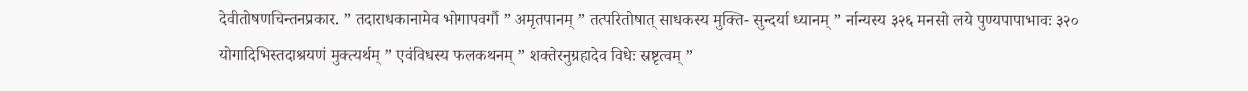देवीतोषणचिन्तनप्रकार. ” तदाराधकानामेव भोगापवर्गौ ” अमृतपानम् ” तत्परितोषात् साधकस्य मुक्ति- सुन्दर्या ध्यानम् ” र्नान्यस्य ३२६ मनसो लये पुण्यपापाभावः ३२० योगादिभिस्तदाश्रयणं मुक्त्यर्थम् ” एवंविधस्य फलकथनम् ” शक्तेरनुग्रहादेव विधेः स्रष्टृत्वम् ”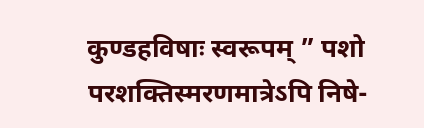कुण्डहविषाः स्वरूपम् ” पशो परशक्तिस्मरणमात्रेऽपि निषे-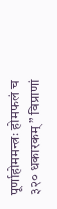पूर्णाहोममन्त्रः होमफलं च ३२० धकारकम् ” विप्राणां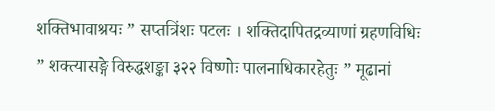शक्तिभावाश्रयः ” सप्तत्रिंशः पटलः । शक्तिदापितद्रव्याणां ग्रहणविधिः ” शक्त्यासङ्गे विरुद्धशङ्का ३२२ विष्णोः पालनाधिकारहेतुः ” मूढानां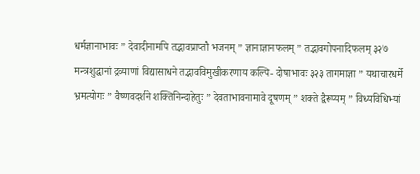धर्मज्ञानाभावः ” देवादीनामपि तद्भावप्राप्तौ भजनम् ” ज्ञानाज्ञानफलम् ” तद्भावगोपनादिफलम् ३२७ मन्त्रशुद्धानां द्रव्याणां विद्यासाधने तद्भावविमुखीकरणाय कल्पि- दोषाभावः ३२३ तागमाज्ञा ” यथाचारधर्मे भ्रमत्योगः ” वैष्णवदर्शने शक्तिनिन्दाहेतुः ” देवताभावनामावे दूषणम् ” शक्ते द्वैरूप्यम् ” विध्यविधिभ्यां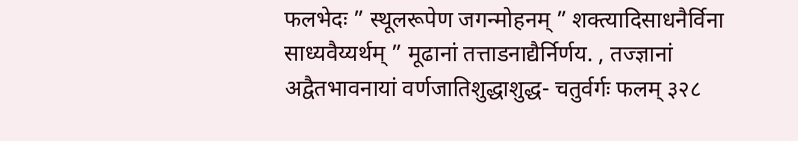फलभेदः ” स्थूलरूपेण जगन्मोहनम् ” शक्त्यादिसाधनैर्विना साध्यवैय्यर्थम् ” मूढानां तत्ताडनाद्यैर्निर्णय. , तज्ज्ञानां अद्वैतभावनायां वर्णजातिशुद्धाशुद्ध- चतुर्वर्गः फलम् ३२८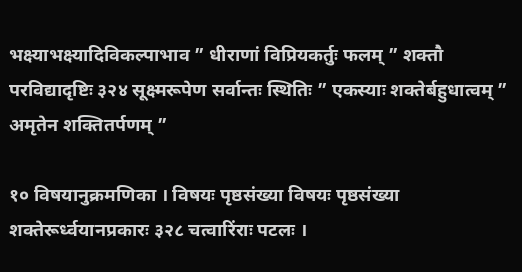भक्ष्याभक्ष्यादिविकल्पाभाव ” धीराणां विप्रियकर्तुः फलम् ” शक्तौ परविद्यादृष्टिः ३२४ सूक्ष्मरूपेण सर्वान्तः स्थितिः ” एकस्याः शक्तेर्बहुधात्वम् ” अमृतेन शक्तितर्पणम् ”

१० विषयानुक्रमणिका । विषयः पृष्ठसंख्या विषयः पृष्ठसंख्या शक्तेरूर्ध्वयानप्रकारः ३२८ चत्वारिंराः पटलः ।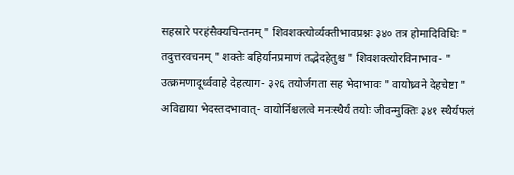सहस्रारे परहंसैक्यचिन्तनम् " शिवशक्त्योर्व्यक्तीभावप्रश्नः ३४० तत्र होमादिविधिः " तदुत्तरवचनम् " शक्तेः बहिर्यानप्रमाणं तद्भेदहेतुश्च " शिवशक्त्योरविनाभाव- " उत्क्रमणादूर्ध्ववाहे देहत्याग- ३२६ तयोर्जगता सह भेदाभावः " वायोध्र्वने देहचेष्टा " अविद्याया भेदस्तदभावात्- वायोर्निश्चलत्वे मनःस्थैर्यं तयोः जीवन्मुक्तिः ३४१ स्थैर्यफलं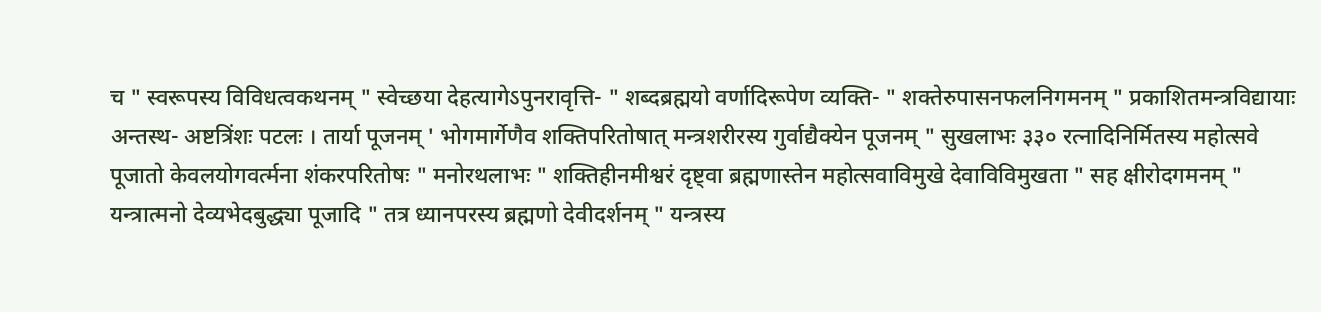च " स्वरूपस्य विविधत्वकथनम् " स्वेच्छया देहत्यागेऽपुनरावृत्ति- " शब्दब्रह्मयो वर्णादिरूपेण व्यक्ति- " शक्तेरुपासनफलनिगमनम् " प्रकाशितमन्त्रविद्यायाः अन्तस्थ- अष्टत्रिंशः पटलः । तार्या पूजनम् ' भोगमार्गेणैव शक्तिपरितोषात् मन्त्रशरीरस्य गुर्वाद्यैक्येन पूजनम् " सुखलाभः ३३० रत्नादिनिर्मितस्य महोत्सवे पूजातो केवलयोगवर्त्मना शंकरपरितोषः " मनोरथलाभः " शक्तिहीनमीश्वरं दृष्ट्वा ब्रह्मणास्तेन महोत्सवाविमुखे देवाविविमुखता " सह क्षीरोदगमनम् " यन्त्रात्मनो देव्यभेदबुद्ध्या पूजादि " तत्र ध्यानपरस्य ब्रह्मणो देवीदर्शनम् " यन्त्रस्य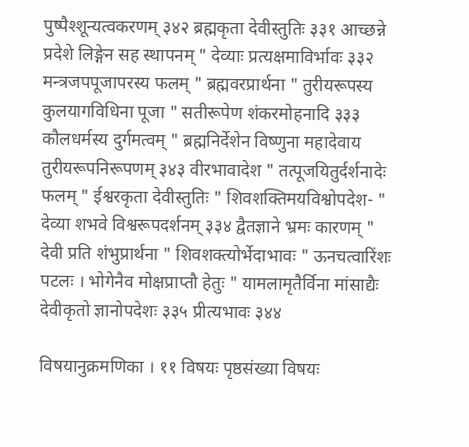पुष्पैश्शून्यत्वकरणम् ३४२ ब्रह्मकृता देवीस्तुतिः ३३१ आच्छन्ने प्रदेशे लिङ्गेन सह स्थापनम् " देव्याः प्रत्यक्षमाविर्भावः ३३२ मन्त्रजपपूजापरस्य फलम् " ब्रह्मवरप्रार्थना " तुरीयरूपस्य कुलयागविधिना पूजा " सतीरूपेण शंकरमोहनादि ३३३ कौलधर्मस्य दुर्गमत्वम् " ब्रह्मनिर्देशेन विष्णुना महादेवाय तुरीयरूपनिरूपणम् ३४३ वीरभावादेश " तत्पूजयितुर्दर्शनादेः फलम् " ईश्वरकृता देवीस्तुतिः " शिवशक्तिमयविश्वोपदेश- " देव्या शभवे विश्वरूपदर्शनम् ३३४ द्वैतज्ञाने भ्रमः कारणम् " देवी प्रति शंभुप्रार्थना " शिवशक्त्योर्भेदाभावः " ऊनचत्वारिंशः पटलः । भोगेनैव मोक्षप्राप्तौ हेतुः " यामलामृतैर्विना मांसाद्यैः देवीकृतो ज्ञानोपदेशः ३३५ प्रीत्यभावः ३४४

विषयानुक्रमणिका । ११ विषयः पृष्ठसंख्या विषयः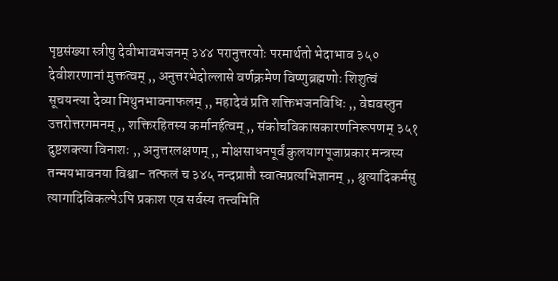पृष्ठसंख्या स्त्रीषु देवीभावभजनम् ३४४ परानुत्तरयोः परमार्थतो भेदाभाव ३५० देवीशरणानां मुक्तत्वम् ,, अनुत्तरभेदोल्लासे वर्णक्रमेण विष्णुब्रह्मणोः शिशुत्वं सूचयन्त्या देव्या मिथुनभावनाफलम् ,, महादेवं प्रति शक्तिभजनविधिः ,, वेद्यवस्तुन उत्तरोत्तरगमनम् ,, शक्तिरहितस्य कर्मानर्हत्वम् ,, संकोचविकासकारणनिरूपणम् ३५१ दुष्टशक्त्या विनाशः ,, अनुत्तरलक्षणम् ,, मोक्षसाधनपूर्वं कुलयागपूजाप्रकार मन्त्रस्य तन्मयभावनया विश्वा- तत्फलं च ३४५ नन्दप्राप्तौ स्वात्मप्रत्यभिज्ञानम् ,, श्रुत्यादिकर्मसु त्यागादिविकल्पेऽपि प्रकाश एव सर्वस्य तत्त्वमिति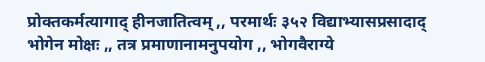प्रोक्तकर्मत्यागाद् हीनजातित्वम् ,, परमार्थः ३५२ विद्याभ्यासप्रसादाद् भोगेन मोक्षः ,, तत्र प्रमाणानामनुपयोग ,, भोगवैराग्ये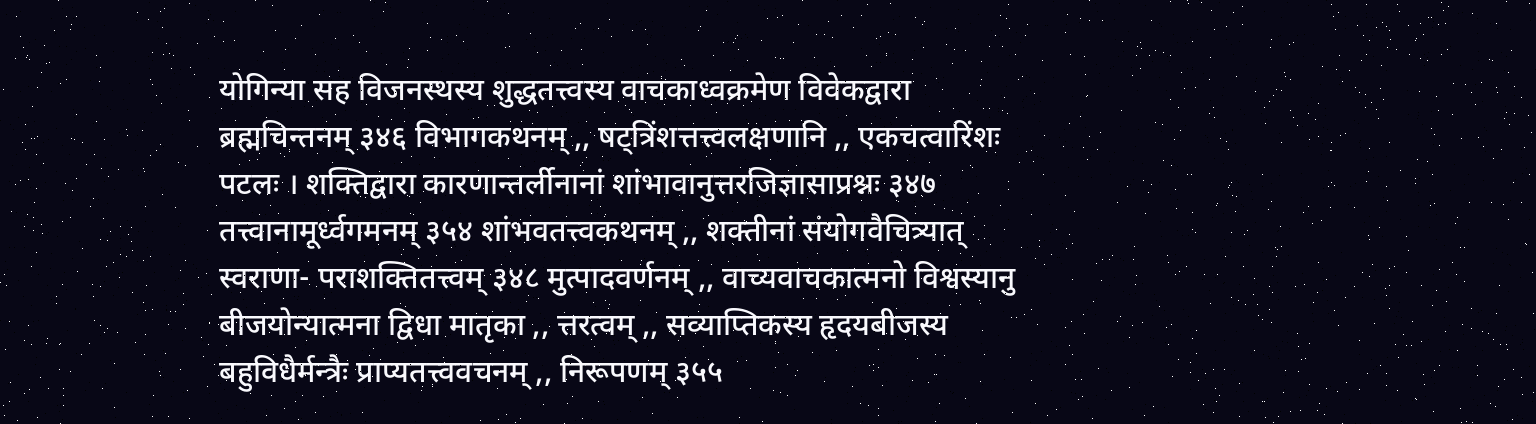योगिन्या सह विजनस्थस्य शुद्धतत्त्वस्य वाचकाध्वक्रमेण विवेकद्वारा ब्रह्मचिन्तनम् ३४६ विभागकथनम् ,, षट्त्रिंशत्तत्त्वलक्षणानि ,, एकचत्वारिंशः पटलः । शक्तिद्वारा कारणान्तर्लीनानां शांभावानुत्तरजिज्ञासाप्रश्नः ३४७ तत्त्वानामूर्ध्वगमनम् ३५४ शांभवतत्त्वकथनम् ,, शक्तीनां संयोगवैचित्र्यात् स्वराणा- पराशक्तितत्त्वम् ३४८ मुत्पादवर्णनम् ,, वाच्यवाचकात्मनो विश्वस्यानु बीजयोन्यात्मना द्विधा मातृका ,, त्तरत्वम् ,, सव्याप्तिकस्य हृदयबीजस्य बहुविधैर्मन्त्रैः प्राप्यतत्त्ववचनम् ,, निरूपणम् ३५५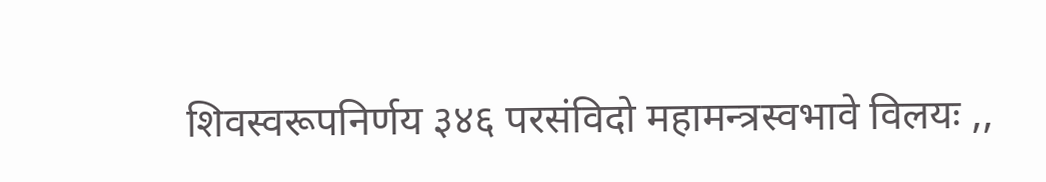शिवस्वरूपनिर्णय ३४६ परसंविदो महामन्त्रस्वभावे विलयः ,,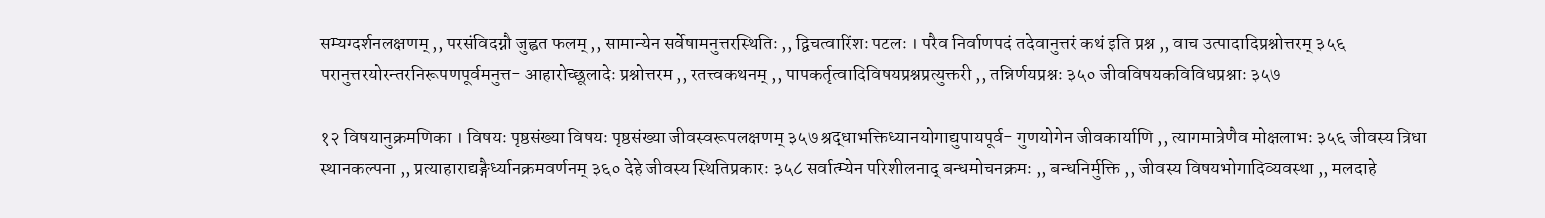सम्यग्दर्शनलक्षणम् ,, परसंविदग्नौ जुह्वत फलम् ,, सामान्येन सर्वेषामनुत्तरस्थितिः ,, द्विचत्वारिंशः पटलः । परैव निर्वाणपदं तदेवानुत्तरं कथं इति प्रश्न ,, वाच उत्पादादिप्रश्नोत्तरम् ३५६ परानुत्तरयोरन्तरनिरूपणपूर्वमनुत्त- आहारोच्छूलादेः प्रश्नोत्तरम ,, रतत्त्वकथनम् ,, पापकर्तृत्वादिविषयप्रश्नप्रत्युक्तरी ,, तन्निर्णयप्रश्नः ३५० जीवविषयकविविधप्रश्नाः ३५७

१२ विषयानुक्रमणिका । विषयः पृष्ठसंख्या विषयः पृष्ठसंख्या जीवस्वरूपलक्षणम् ३५७ श्रद्धाभक्तिध्यानयोगाद्युपायपूर्व- गुणयोगेन जीवकार्याणि ,, त्यागमात्रेणैव मोक्षलाभः ३५६ जीवस्य त्रिधा स्थानकल्पना ,, प्रत्याहाराद्यङ्गैर्ध्यानक्रमवर्णनम् ३६० देहे जीवस्य स्थितिप्रकारः ३५८ सर्वात्म्येन परिशीलनाद् बन्धमोचनक्रमः ,, बन्धनिर्मुक्ति ,, जीवस्य विषयभोगादिव्यवस्था ,, मलदाहे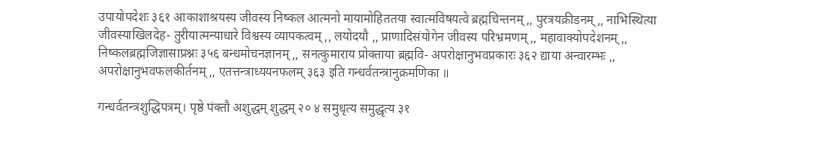उपायोपदेशः ३६१ आकाशाश्रयस्य जीवस्य निष्कल आत्मनो मायामोहिततया स्वात्मविषयत्वे ब्रह्मचिन्तनम् ,, पुरत्रयक्रीडनम् ,, नाभिस्थित्या जीवस्याखिलदेह- तुरीयात्मन्याधारे विश्वस्य व्यापकत्वम् ,, लयोदयौ ,, प्राणादिसंयोगेन जीवस्य परिभ्रमणम् ,, महावाक्योपदेशनम् ,, निष्कलब्रह्मजिज्ञासाप्रश्नः ३५६ बन्धमोचनज्ञानम् ,, सनत्कुमाराय प्रोक्ताया ब्रह्मवि- अपरोक्षानुभवप्रकारः ३६२ द्याया अन्वारम्भः ,, अपरोक्षानुभवफलकीर्तनम् ,, एतत्तन्त्राध्ययनफलम् ३६३ इति गन्धर्वतन्त्रानुक्रमणिका ॥

गन्धर्वतन्त्रशुद्धिपत्रम्। पृष्ठे पंक्तौ अशुद्धम् शुद्धम् २० ४ समुधृत्य समुद्धृत्य ३१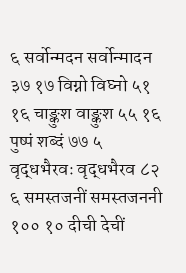६ सर्वोन्मदन सर्वोन्मादन ३७ १७ विग्नो विघ्नो ५१ १६ चाङ्कुश वाङ्कुश ५५ १६ पुष्पं शब्दं ७७ ५ वृद्धभैरवः वृद्धभैरव ८२ ६ समस्तजनीं समस्तजननी १०० १० दीची देचीं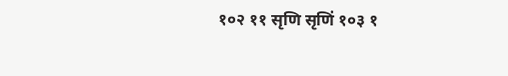१०२ ११ सृणि सृणिं १०३ १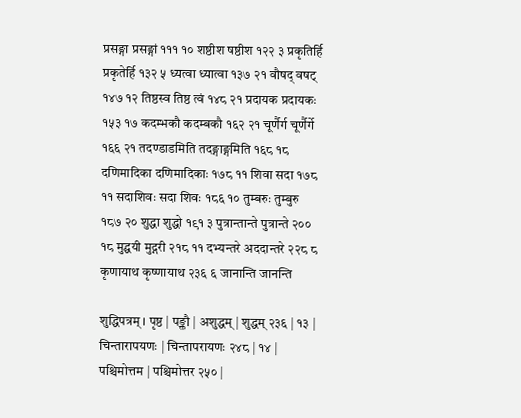प्रसङ्गा प्रसङ्गां १११ १० शष्ठीश षष्ठीश १२२ ३ प्रकृतिर्हि प्रकृतेर्हि १३२ ५ ध्यत्वा ध्यात्वा १३७ २१ वौषद् वषट् १४७ १२ तिष्ठस्व तिष्ठ त्वं १४८ २१ प्रदायक प्रदायकः १५३ १७ कदम्भकौ कदम्बकौ १६२ २१ चूर्णैर्ग चूर्णैर्गे १६६ २१ तदण्डाडमिति तदङ्गाङ्गमिति १६८ १८ दणिमादिका दणिमादिकाः १७८ ११ शिवा सदा १७८ ११ सदाशिवः सदा शिवः १८६ १० तुम्बरुः तुम्बुरु १८७ २० शुद्धा शुद्धो १९१ ३ पुत्रान्तान्ते पुत्रान्ते २०० १८ मुद्घयी मुद्गरी २१८ ११ दभ्यन्तरे अददान्तरे २२८ ८ कृणायाथ कृष्णायाथ २३६ ६ जानान्ति जानन्ति

शुद्धिपत्रम् । पृष्ठ | पङ्क्तौ | अशुद्धम् | शुद्धम् २३६ | १३ | चिन्तारापयणः | चिन्तापरायणः २४८ | १४ | पश्चिमोत्तम | पश्चिमोत्तर २५० |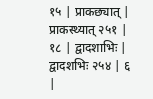१५ | प्राकछ्यात् | प्राकस्थ्यात् २५१ | १८ | द्वादशाभिः | द्वादशभिः २५४ | ६ |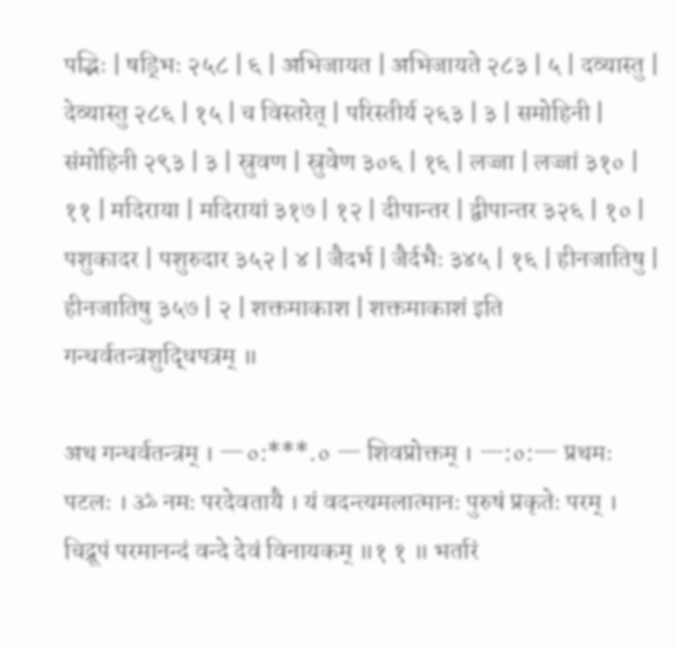पद्भिः | षड्भिः २५८ | ६ | अभिजायत | अभिजायते २८३ | ५ | दव्यास्तु | देव्यास्तु २८६ | १५ | च विस्तरेत् | परिस्तीर्य २६३ | ३ | समोहिनी | संमोहिनी २९३ | ३ | स्रुवण | स्रुवेण ३०६ | १६ | लज्जा | लज्जां ३१० | ११ | मदिराया | मदिरायां ३१७ | १२ | दीपान्तर | द्वीपान्तर ३२६ | १० | पशुकादर | पशुरुदार ३५२ | ४ | जैदर्भ | जैर्दभैः ३४५ | १६ | हीनजातिषु | हीनजातिषु ३५७ | २ | शक्तमाकाश | शक्तमाकाशं इति गन्धर्वतन्त्रशुद्धिपत्रम् ॥

अथ गन्धर्वतन्त्रम् । —०:***.० — शिवप्रोक्तम् । —:०:— प्रथमः पटलः । ॐ नमः परदेवतायै । यं वदन्त्यमलात्मानः पुरुषं प्रकृतेः परम् । चिद्रूपं परमानन्दं वन्दे देवं विनायकम् ॥१ १ ॥ भर्तारं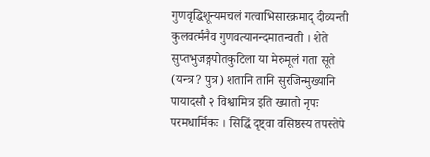गुणवृद्धिशून्यमचलं गत्वाभिसारक्रमाद् दीव्यन्ती कुलवर्त्मनैव गुणवत्यानन्दमातन्वती । शेते सुप्तभुजङ्गपोतकुटिला या मेरुमूलं गता सूते (यन्त्र? पुत्र) शतानि तानि सुरजिन्मुख्यानि पायादसौ २ विश्वामित्र इति ख्यातो नृपः परमधार्मिकः । सिद्धिं दृष्ट्वा वसिष्ठस्य तपस्तेपे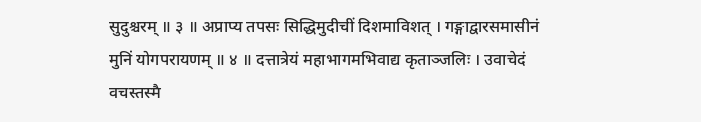सुदुश्चरम् ॥ ३ ॥ अप्राप्य तपसः सिद्धिमुदीचीं दिशमाविशत् । गङ्गाद्वारसमासीनं मुनिं योगपरायणम् ॥ ४ ॥ दत्तात्रेयं महाभागमभिवाद्य कृताञ्जलिः । उवाचेदं वचस्तस्मै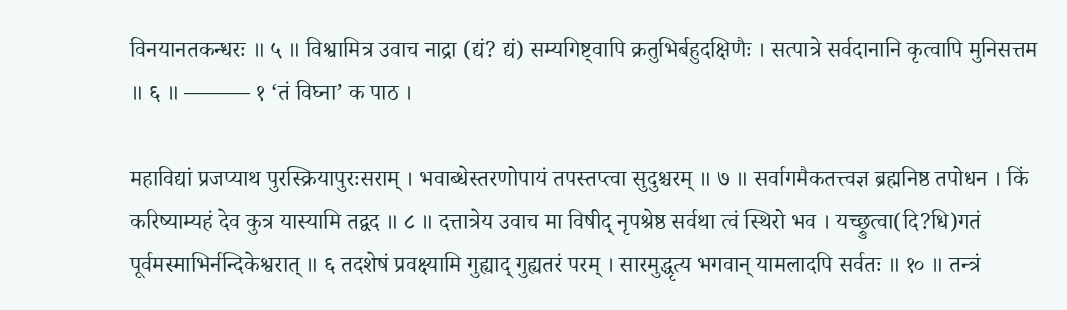विनयानतकन्धरः ॥ ५ ॥ विश्वामित्र उवाच नाद्रा (द्यं? द्यं) सम्यगिष्ट्वापि क्रतुभिर्बहुदक्षिणैः । सत्पात्रे सर्वदानानि कृत्वापि मुनिसत्तम ॥ ६ ॥ ——— १ ‘तं विघ्ना’ क पाठ ।

महाविद्यां प्रजप्याथ पुरस्क्रियापुरःसराम् । भवाब्धेस्तरणोपायं तपस्तप्त्वा सुदुश्चरम् ॥ ७ ॥ सर्वागमैकतत्त्वज्ञ ब्रह्मनिष्ठ तपोधन । किं करिष्याम्यहं देव कुत्र यास्यामि तद्वद ॥ ८ ॥ दत्तात्रेय उवाच मा विषीद् नृपश्रेष्ठ सर्वथा त्वं स्थिरो भव । यच्छ्रुत्वा(दि?धि)गतं पूर्वमस्माभिर्नन्दिकेश्वरात् ॥ ६ तदशेषं प्रवक्ष्यामि गुह्याद् गुह्यतरं परम् । सारमुद्धृत्य भगवान् यामलादपि सर्वतः ॥ १० ॥ तन्त्रं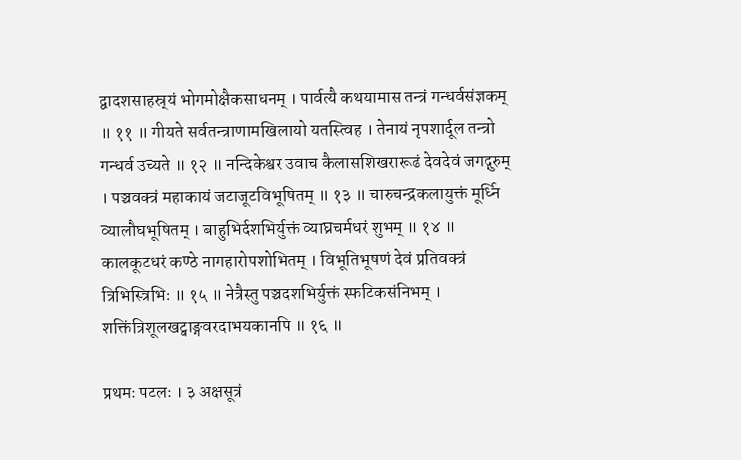द्वादशसाहस्र्यं भोगमोक्षैकसाधनम् । पार्वत्यै कथयामास तन्त्रं गन्धर्वसंज्ञकम् ॥ ११ ॥ गीयते सर्वतन्त्राणामखिलायो यतस्त्विह । तेनायं नृपशार्दूल तन्त्रो गन्धर्व उच्यते ॥ १२ ॥ नन्दिकेश्वर उवाच कैलासशिखरारूढं देवदेवं जगद्गुरुम् । पञ्चवक्त्रं महाकायं जटाजूटविभूषितम् ॥ १३ ॥ चारुचन्द्रकलायुक्तं मूर्ध्नि व्यालौघभूषितम् । बाहुभिर्दशभिर्युक्तं व्याघ्रचर्मधरं शुभम् ॥ १४ ॥ कालकूटधरं कण्ठे नागहारोपशोभितम् । विभूतिभूषणं देवं प्रतिवक्त्रं त्रिभिस्त्रिभिः ॥ १५ ॥ नेत्रैस्तु पञ्चदशभिर्युक्तं स्फटिकसंनिभम् । शक्तिंत्रिशूलखट्वाङ्गवरदाभयकानपि ॥ १६ ॥

प्रथमः पटलः । ३ अक्षसूत्रं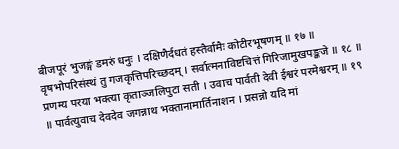बीजपूरं भुजङ्गं डमरुं धनुः । दक्षिणैर्दधतं हस्तैर्वामैः कोटीरभूषणम् ॥ १७ ॥ वृषभोपरिसंस्थं तु गजकृत्तिपरिच्छदम् । सर्वात्मनाविष्टचित्तं गिरिजामुखपङ्कजे ॥ १८ ॥ प्रणम्य परया भक्त्या कृताञ्जलिपुटा सती । उवाच पार्वती देवी ईश्वरं परमेश्वरम् ॥ १९ ॥ पार्वत्युवाच देवदेव जगन्नाथ भक्तानामार्तिनाशन । प्रसन्नो यदि मां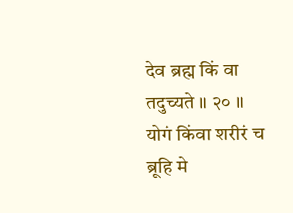देव ब्रह्म किं वा तदुच्यते ॥ २० ॥ योगं किंवा शरीरं च ब्रूहि मे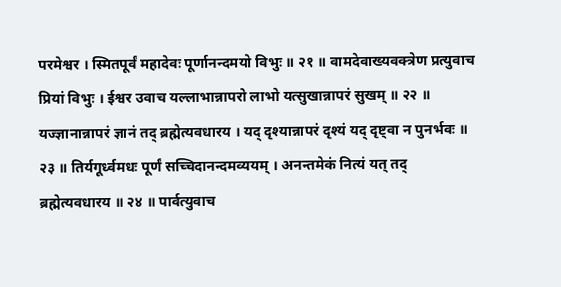परमेश्वर । स्मितपूर्वं महादेवः पूर्णानन्दमयो विभुः ॥ २१ ॥ वामदेवाख्यवक्त्रेण प्रत्युवाच प्रियां विभुः । ईश्वर उवाच यल्लाभान्नापरो लाभो यत्सुखान्नापरं सुखम् ॥ २२ ॥ यज्ज्ञानान्नापरं ज्ञानं तद् ब्रह्मेत्यवधारय । यद् दृश्यान्नापरं दृश्यं यद् दृष्ट्वा न पुनर्भवः ॥ २३ ॥ तिर्यगूर्ध्वमधः पूर्णं सच्चिदानन्दमव्ययम् । अनन्तमेकं नित्यं यत् तद् ब्रह्मेत्यवधारय ॥ २४ ॥ पार्वत्युवाच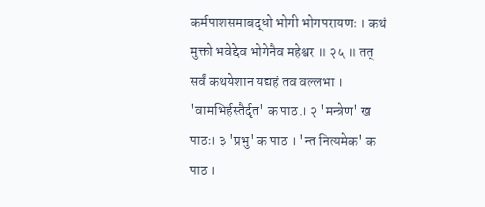कर्मपाशसमाबद्धो भोगी भोगपरायणः । कथं मुक्तो भवेद्देव भोगेनैव महेश्वर ॥ २५ ॥ तत् सर्वं कथयेशान यद्यहं तव वल्लभा । 'वामभिर्हस्तैर्दृत' क पाठ.। २ 'मन्त्रेण' ख पाठः। ३ 'प्रभु' क पाठ । 'न्त नित्यमेक' क पाठ ।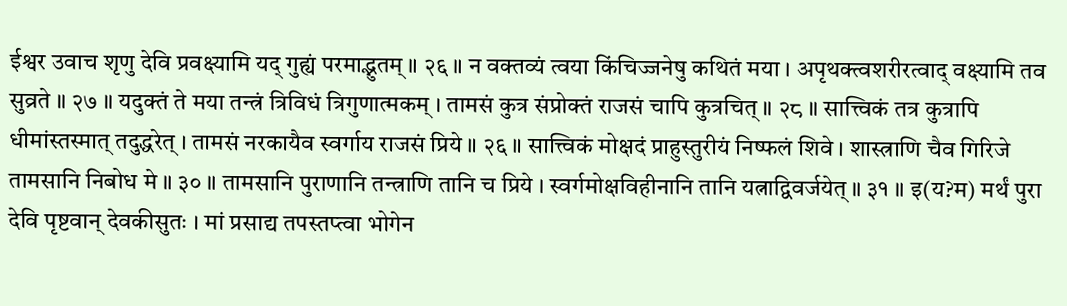ईश्वर उवाच शृणु देवि प्रवक्ष्यामि यद् गुह्यं परमाद्भुतम् ॥ २६ ॥ न वक्तव्यं त्वया किंचिज्जनेषु कथितं मया । अपृथक्त्वशरीरत्वाद् वक्ष्यामि तव सुव्रते ॥ २७ ॥ यदुक्तं ते मया तन्त्रं त्रिविधं त्रिगुणात्मकम् । तामसं कुत्र संप्रोक्तं राजसं चापि कुत्रचित् ॥ २८ ॥ सात्त्विकं तत्र कुत्रापि धीमांस्तस्मात् तदुद्धरेत् । तामसं नरकायैव स्वर्गाय राजसं प्रिये ॥ २६ ॥ सात्त्विकं मोक्षदं प्राहुस्तुरीयं निष्फलं शिवे । शास्त्राणि चैव गिरिजे तामसानि निबोध मे ॥ ३० ॥ तामसानि पुराणानि तन्त्राणि तानि च प्रिये । स्वर्गमोक्षविहीनानि तानि यत्नाद्विवर्जयेत् ॥ ३१ ॥ इ(य?म) मर्थं पुरा देवि पृष्टवान् देवकीसुतः । मां प्रसाद्य तपस्तप्त्वा भोगेन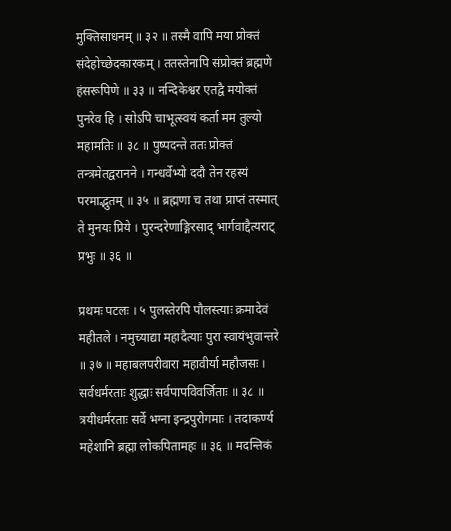मुक्तिसाधनम् ॥ ३२ ॥ तस्मै वापि मया प्रोक्तं संदेहोच्छेदकारकम् । ततस्तेनापि संप्रोक्तं ब्रह्मणे हंसरूपिणे ॥ ३३ ॥ नन्दिकेश्वर एतद्वै मयोक्तं पुनरेव हि । सोऽपि चाभूत्स्वयं कर्ता मम तुल्यो महामतिः ॥ ३८ ॥ पुष्पदन्ते ततः प्रोक्तं तन्त्रमेतद्वरानने । गन्धर्वेभ्यो ददौ तेन रहस्यं परमाद्भुतम् ॥ ३५ ॥ ब्रह्मणा च तथा प्राप्तं तस्मात् ते मुनयः प्रिये । पुरन्दरेणाङ्गिरसाद् भार्गवाद्दैत्यराट् प्रभुः ॥ ३६ ॥

प्रथमः पटलः । ५ पुलस्तेरपि पौलस्त्याः क्रमादेवं महीतले । नमुच्याद्या महादैत्याः पुरा स्वायंभुवान्तरे ॥ ३७ ॥ महाबलपरीवारा महावीर्या महौजसः । सर्वधर्मरताः शुद्धाः सर्वपापविवर्जिताः ॥ ३८ ॥ त्रयीधर्मरताः सर्वे भग्ना इन्द्रपुरोगमाः । तदाकर्ण्य महेशानि ब्रह्मा लोकपितामहः ॥ ३६ ॥ मदन्तिकं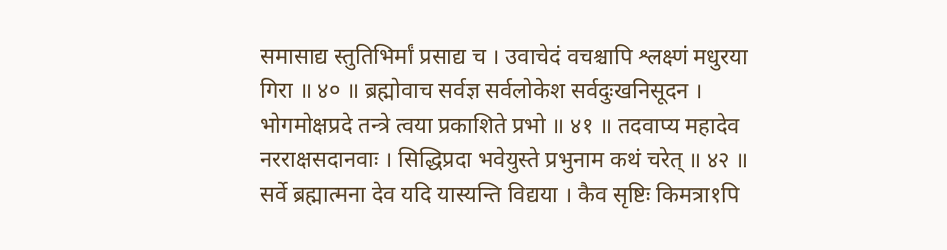समासाद्य स्तुतिभिर्मां प्रसाद्य च । उवाचेदं वचश्चापि श्लक्ष्णं मधुरया गिरा ॥ ४० ॥ ब्रह्मोवाच सर्वज्ञ सर्वलोकेश सर्वदुःखनिसूदन । भोगमोक्षप्रदे तन्त्रे त्वया प्रकाशिते प्रभो ॥ ४१ ॥ तदवाप्य महादेव नरराक्षसदानवाः । सिद्धिप्रदा भवेयुस्ते प्रभुनाम कथं चरेत् ॥ ४२ ॥ सर्वे ब्रह्मात्मना देव यदि यास्यन्ति विद्यया । कैव सृष्टिः किमत्रा१पि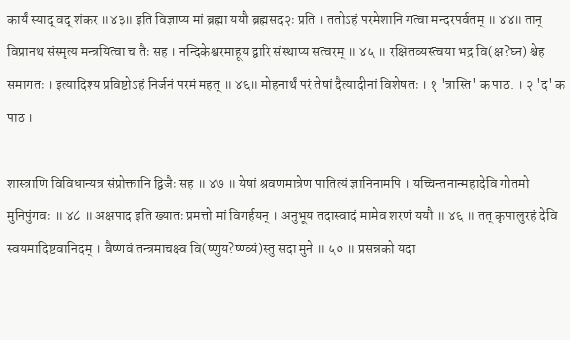कार्यं स्याद् वद् शंकर ॥४३॥ इति विज्ञाप्य मां ब्रह्मा ययौ ब्रह्मसद२ः प्रति । ततोऽहं परमेशानि गत्वा मन्दरपर्वतम् ॥ ४४॥ तान् विप्रानथ संस्मृत्य मन्त्रयित्वा च तैः सह । नन्दिकेश्वरमाहूय द्वारि संस्थाप्य सत्वरम् ॥ ४५ ॥ रक्षितव्यस्त्वया भद्र वि(क्ष?घ्न) श्चेह समागतः । इत्यादिश्य प्रविष्टोऽहं निर्जनं परमं महत् ॥ ४६॥ मोहनार्थं परं तेषां दैत्यादीनां विशेषतः । १ 'त्रास्ति' क पाठ. । २ 'द' क पाठ ।

शास्त्राणि विविधान्यत्र संप्रोक्तानि द्विजैः सह ॥ ४७ ॥ येषां श्रवणमात्रेण पातित्यं ज्ञानिनामपि । यच्चिन्तनान्महादेवि गोतमो मुनिपुंगवः ॥ ४८ ॥ अक्षपाद इति ख्यातः प्रमत्तो मां विगर्हयन् । अनुभूय तदास्वादं मामेव शरणं ययौ ॥ ४६ ॥ तत् कृपालुरहं देवि स्वयमादिष्टवानिदम् । वैष्णवं तन्त्रमाचक्ष्व वि(ष्णुय?ष्ण्व्यं)स्तु सदा मुने ॥ ५० ॥ प्रसन्नको यदा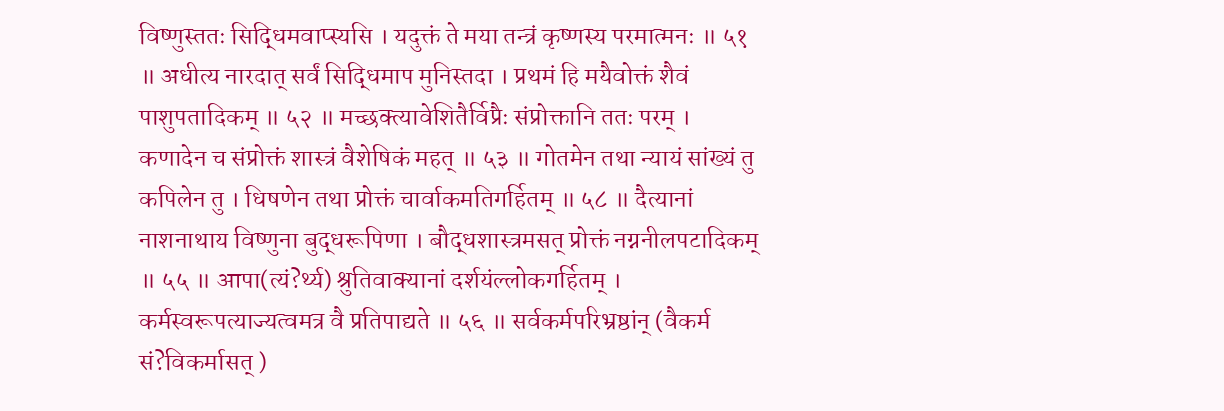विष्णुस्ततः सिद्धिमवाप्स्यसि । यदुक्तं ते मया तन्त्रं कृष्णस्य परमात्मनः ॥ ५१ ॥ अधीत्य नारदात् सर्वं सिद्धिमाप मुनिस्तदा । प्रथमं हि मयैवोक्तं शैवं पाशुपतादिकम् ॥ ५२ ॥ मच्छक्त्यावेशितैर्विप्रैः संप्रोक्तानि ततः परम् । कणादेन च संप्रोक्तं शास्त्रं वैशेषिकं महत् ॥ ५३ ॥ गोतमेन तथा न्यायं सांख्यं तु कपिलेन तु । धिषणेन तथा प्रोक्तं चार्वाकमतिगर्हितम् ॥ ५८ ॥ दैत्यानां नाशनाथाय विष्णुना बुद्धरूपिणा । बौद्धशास्त्रमसत् प्रोक्तं नग्ननीलपटादिकम् ॥ ५५ ॥ आपा(त्यं?र्थ्य) श्रुतिवाक्यानां दर्शयंल्लोकगर्हितम् । कर्मस्वरूपत्याज्यत्वमत्र वै प्रतिपाद्यते ॥ ५६ ॥ सर्वकर्मपरिभ्रष्ठांन् (वैकर्म सं?विकर्मासत् )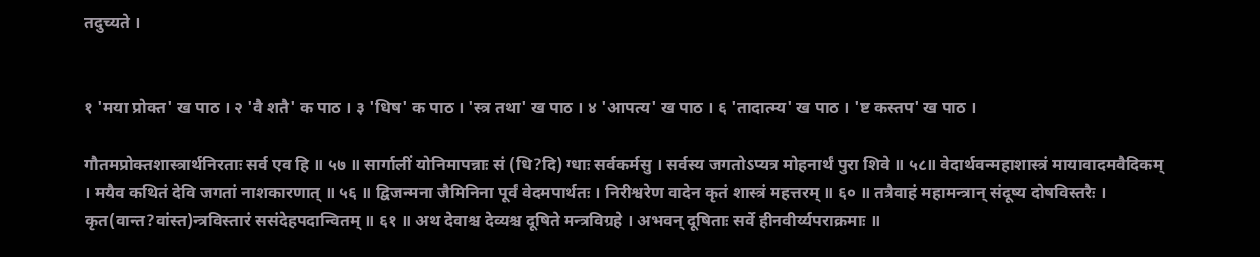तदुच्यते ।


१ 'मया प्रोक्त' ख पाठ । २ 'वै शतै' क पाठ । ३ 'धिष' क पाठ । 'स्त्र तथा' ख पाठ । ४ 'आपत्य' ख पाठ । ६ 'तादात्म्य' ख पाठ । 'ष्ट कस्तप' ख पाठ ।

गौतमप्रोक्तशास्त्रार्थनिरताः सर्व एव हि ॥ ५७ ॥ सार्गालीं योनिमापन्नाः सं (धि?दि) ग्धाः सर्वकर्मसु । सर्वस्य जगतोऽप्यत्र मोहनार्थं पुरा शिवे ॥ ५८॥ वेदार्थवन्महाशास्त्रं मायावादमवैदिकम् । मयैव कथितं देवि जगतां नाशकारणात् ॥ ५६ ॥ द्विजन्मना जैमिनिना पूर्वं वेदमपार्थतः । निरीश्वरेण वादेन कृतं शास्त्रं महत्तरम् ॥ ६० ॥ तत्रैवाहं महामन्त्रान् संदूष्य दोषविस्तरैः । कृत(वान्त?वांस्त)न्त्रविस्तारं ससंदेहपदान्वितम् ॥ ६१ ॥ अथ देवाश्च देव्यश्च दूषिते मन्त्रविग्रहे । अभवन् दूषिताः सर्वे हीनवीर्य्यपराक्रमाः ॥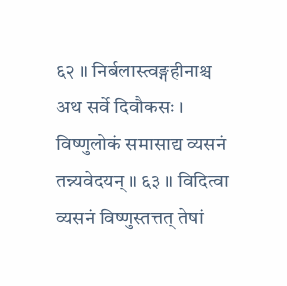६२ ॥ निर्बलास्त्वङ्गहीनाश्च अथ सर्वे दिवौकसः । विष्णुलोकं समासाद्य व्यसनं तन्न्यवेदयन् ॥ ६३ ॥ विदित्वा व्यसनं विष्णुस्तत्तत् तेषां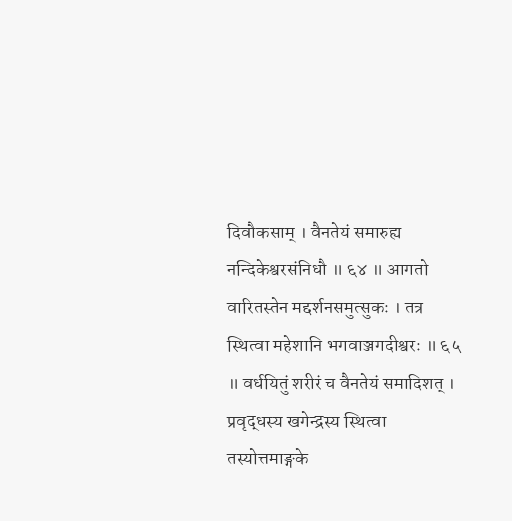दिवौकसाम् । वैनतेयं समारुह्य नन्दिकेश्वरसंनिधौ ॥ ६४ ॥ आगतो वारितस्तेन मद्दर्शनसमुत्सुकः । तत्र स्थित्वा महेशानि भगवाञ्जगदीश्वरः ॥ ६५ ॥ वर्धयितुं शरीरं च वैनतेयं समादिशत् । प्रवृद्धस्य खगेन्द्रस्य स्थित्वा तस्योत्तमाङ्गके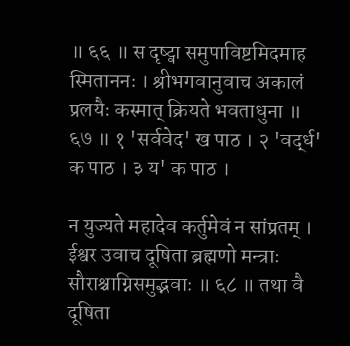॥ ६६ ॥ स दृष्ट्वा समुपाविष्टमिदमाह स्मिताननः । श्रीभगवानुवाच अकालं प्रलयैः कस्मात् क्रियते भवताधुना ॥ ६७ ॥ १ 'सर्ववेद' ख पाठ । २ 'वर्द्ध' क पाठ । ३ य' क पाठ ।

न युज्यते महादेव कर्तुमेवं न सांप्रतम् । ईश्वर उवाच दूषिता ब्रह्मणो मन्त्राः सौराश्चाग्निसमुद्भवाः ॥ ६८ ॥ तथा वै दूषिता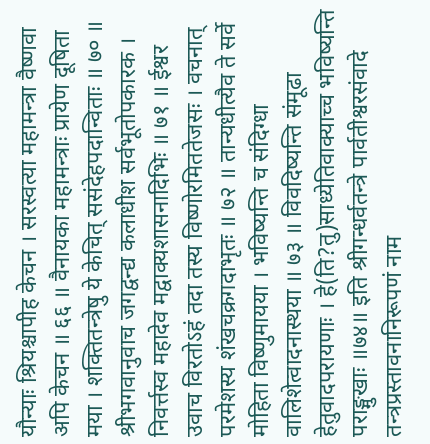यौन्याः श्रियश्चापीह केचन । सरस्वत्या महामन्त्रा वैष्णवा अपि केचन ॥ ६६ ॥ वैनायका महामन्त्राः प्रायेण दूषिता मया । शक्तितन्त्रेषु ये केचित् ससंदेहपदान्विताः ॥ ७० ॥ श्रीभगवानुवाच जगद्वन्द्य कलाधीश सर्वभूतोपकारक । निवर्त्तस्व महादेव मद्वाक्यशासनादिभिः ॥ ७१ ॥ ईश्वर उवाच विरतोऽहं तदा तस्य विष्णोरमिततेजसः । वचनात् परमेशस्य शंखचक्रगदाभृतः ॥ ७२ ॥ तान्यधीत्यैव ते सर्वे मोहिता विष्णुमायया । भविष्यन्ति च संदिग्धा वालिशेत्वादनास्थया ॥ ७३ ॥ विवदिष्यन्ति संमूढा हेतुवादपरायणाः । हे(ति?तु)साध्येतिवाक्याच्च भविष्यन्ति पराङ्मुखाः ॥७४॥ इति श्रीगन्धर्वतन्त्रे पार्वतीश्वरसंवादे तन्त्रप्रस्तावनानिरूपणं नाम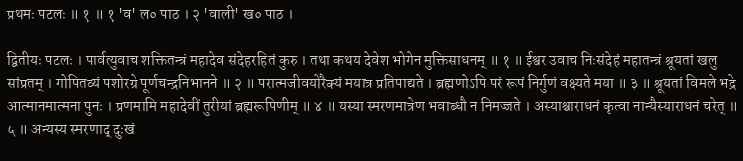प्रथमः पटलः ॥ १ ॥ १ 'व' ल० पाठ । २ 'वाली' ख० पाठ ।

द्वितीयः पटलः । पार्वत्युवाच शक्तितन्त्रं महादेव संदेहरहितं कुरु । तथा कथय देवेश भोगेन मुक्तिसाधनम् ॥ १ ॥ ईश्वर उवाच निःसंदेहं महातन्त्रं श्रूयतां खलु सांप्रतम् । गोपितव्यं पशोरग्रे पूर्णचन्द्रनिभानने ॥ २ ॥ परात्मजीवयोरैक्यं मयात्र प्रतिपाद्यते । ब्रह्मणोऽपि परं रूपं निर्गुणं वक्ष्यते मया ॥ ३ ॥ श्रूयतां विमले भद्रे आत्मानमात्मना पुनः । प्रणमामि महादेवीं तुरीयां ब्रह्मरूपिणीम् ॥ ४ ॥ यस्या स्मरणमात्रेण भवाब्धौ न निमज्जते । अस्याश्चाराधनं कृत्वा नान्यैस्याराधनं चरेत् ॥ ५ ॥ अन्यस्य स्मरणाद् दुःखं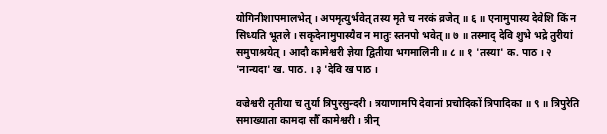योगिनीशापमालभेत् । अपमृत्युर्भवेत् तस्य मृते च नरकं व्रजेत् ॥ ६ ॥ एनामुपास्य देवेशि किं न सिध्यति भूतले । सकृदेनामुपास्यैव न मातुः स्तनपो भवेत् ॥ ७ ॥ तस्माद् देवि शुभे भद्रे तुरीयां समुपाश्रयेत् । आदौ कामेश्वरी ज्ञेया द्वितीया भगमालिनी ॥ ८ ॥ १ 'तस्या' क. पाठ । २ 'नान्यदा' ख. पाठ. । ३ 'देवि ख पाठ ।

वज्रेश्वरी तृतीया च तुर्या त्रिपुरसुन्दरी । त्रयाणामपि देवानां प्रचोदिकों त्रिपादिका ॥ ९ ॥ त्रिपुरेति समाख्याता कामदा सौँ कामेश्वरी । त्रीन्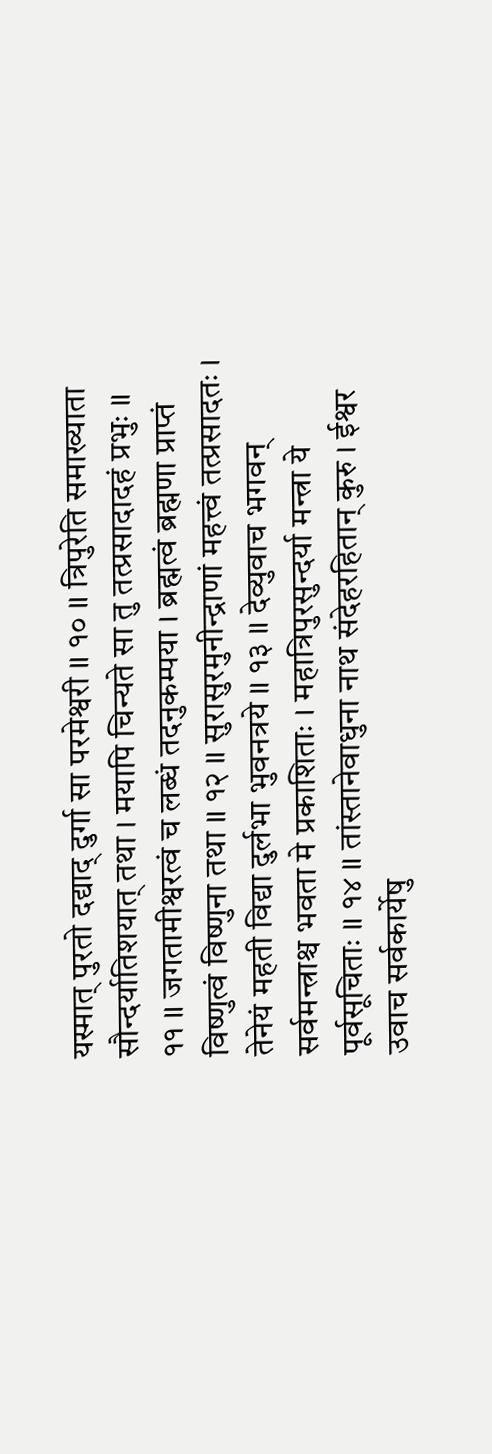यस्मात् पुरतो दद्याद् दुर्गा सा परमेश्वरी ॥ १० ॥ त्रिपुरेति समाख्याता सौन्दर्यातिशयात् तथा । मयापि चिन्यते सा तु तत्प्रसादादहं प्रभुः ॥ ११ ॥ जगतामीश्वरत्वं च लब्धं तदनुकम्पया । ब्रह्मत्वं ब्रह्मणा प्राप्तं विष्णुत्वं विष्णुना तथा ॥ १२ ॥ सुरासुरमुनीन्द्राणां महत्त्वं तत्प्रसादतः । तेनेयं महती विद्या दुर्लभा भुवनत्रये ॥ १३ ॥ देव्युवाच भगवन् सर्वमन्त्राश्च भवता मे प्रकाशिताः । महात्रिपुरसुन्दर्या मन्त्रा ये पूर्वसूचिताः ॥ १४ ॥ तांस्तानेवाधुना नाथ संदेहरहितान् कुरु । ईश्वर उवाच सर्वकार्येषु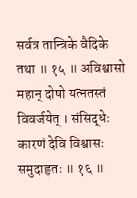सर्वत्र तान्त्रिके वैदिके तथा ॥ १५ ॥ अविश्वासो महान् दोषो यत्नतस्तं विवर्जयेत् । संसिद्धेः कारणं देवि विश्वासः समुदाहृतः ॥ १६ ॥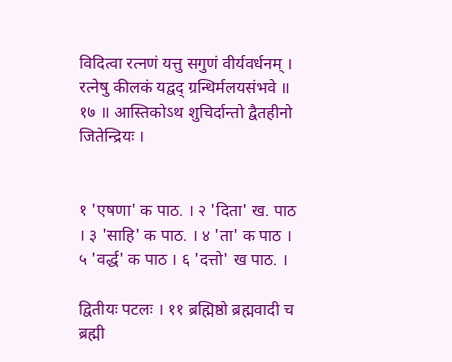विदित्वा रत्नणं यत्तु सगुणं वीर्यवर्धनम् । रत्नेषु कीलकं यद्वद् ग्रन्थिर्मलयसंभवे ॥ १७ ॥ आस्तिकोऽथ शुचिर्दान्तो द्वैतहीनो जितेन्द्रियः ।


१ 'एषणा' क पाठ. । २ 'दिता' ख. पाठ । ३ 'साहि' क पाठ. । ४ 'ता' क पाठ । ५ 'वर्द्ध' क पाठ । ६ 'दत्तो' ख पाठ. ।

द्वितीयः पटलः । ११ ब्रह्मिष्ठो ब्रह्मवादी च ब्रह्मी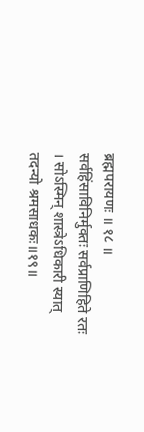ब्रह्मपरायणः ॥ १८ ॥ सर्वहिंसाविनिर्मुक्तः सर्वप्राणिहिते रतः । सोऽस्मिन् शास्त्रेऽधिकारी स्यात् तदन्यो श्रमसाधकः॥१९॥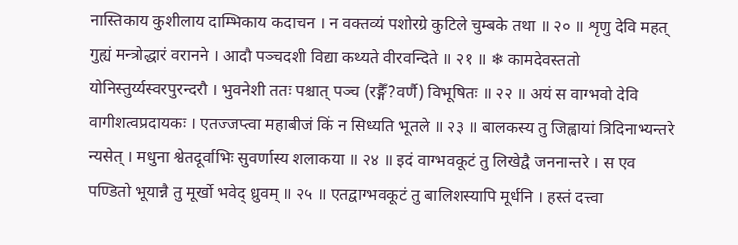नास्तिकाय कुशीलाय दाम्भिकाय कदाचन । न वक्तव्यं पशोरग्रे कुटिले चुम्बके तथा ॥ २० ॥ शृणु देवि महत् गुह्यं मन्त्रोद्धारं वरानने । आदौ पञ्चदशी विद्या कथ्यते वीरवन्दिते ॥ २१ ॥ ❄ कामदेवस्ततो योनिस्तुर्य्यस्वरपुरन्दरौ । भुवनेशी ततः पश्चात् पञ्च (रङ्गैँ?वर्णै) विभूषितः ॥ २२ ॥ अयं स वाग्भवो देवि वागीशत्वप्रदायकः । एतज्जप्त्वा महाबीजं किं न सिध्यति भूतले ॥ २३ ॥ बालकस्य तु जिह्वायां त्रिदिनाभ्यन्तरे न्यसेत् । मधुना श्वेतदूर्वाभिः सुवर्णास्य शलाकया ॥ २४ ॥ इदं वाग्भवकूटं तु लिखेद्वै जननान्तरे । स एव पण्डितो भूयान्नै तु मूर्खो भवेद् ध्रुवम् ॥ २५ ॥ एतद्वाग्भवकूटं तु बालिशस्यापि मूर्धनि । हस्तं दत्त्वा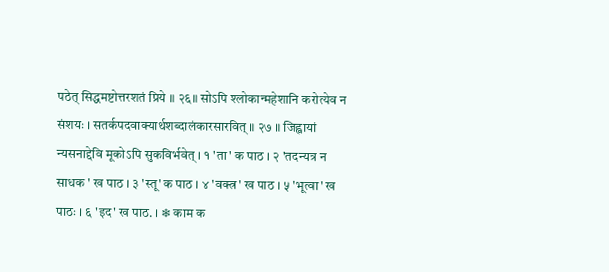पठेत् सिद्धमष्टोत्तरशतं प्रिये ॥ २६॥ सोऽपि श्लोकान्महेशानि करोत्येव न संशयः । सतर्कपदवाक्यार्थशब्दालंकारसारवित् ॥ २७ ॥ जिह्वायां न्यसनाद्देवि मूकोऽपि सुकविर्भवेत् । १ 'ता' क पाठ । २ 'तदन्यत्र न साधक ' ख पाठ । ३ 'स्तू' क पाठ । ४ 'वक्त्र' ख पाठ । ५ 'भूत्वा' ख पाठः । ६ 'इद' ख पाठ. । ❄ काम क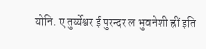योनि. ए तुर्य्येश्वर ई पुरन्दर ल भुवनेशी ह्रीं इति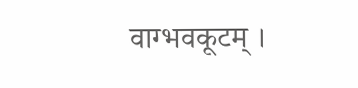वाग्भवकूटम् ।